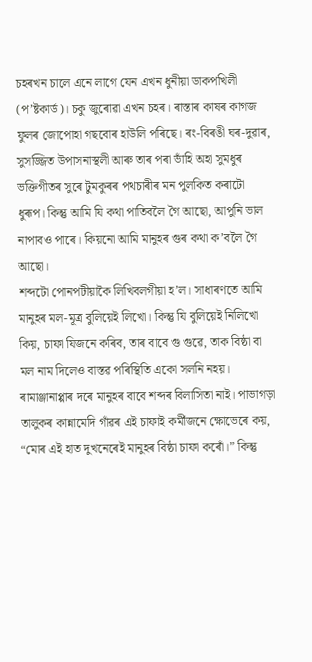চহৰখন চালে এনে লাগে যেন এখন ধুনীয়া ডাকপখিলী (প’ষ্টকাৰ্ড)। চকু জুৰোৱা এখন চহৰ। ৰাস্তাৰ কাষৰ কাগজ ফুলৰ জোপোহা গছবোৰ হাউলি পৰিছে। ৰং-বিৰঙী ঘৰ-দুৱাৰ, সুসজ্জিত উপাসনাস্থলী আৰু তাৰ পৰা ভাঁহি অহা সুমধুৰ ভক্তিগীতৰ সুৰে টুমকুৰৰ পথচাৰীৰ মন পুলকিত কৰাটো ধুৰূপ। কিন্তু আমি যি কথা পাতিবলৈ গৈ আছো, আপুনি ভাল নাপাবও পাৰে। কিয়নো আমি মানুহৰ গুৰ কথা ক’বলৈ গৈ আছো।
শব্দটো পোনপটীয়াকৈ লিখিবলগীয়া হ’ল। সাধাৰণতে আমি মানুহৰ মল-মূত্ৰ বুলিয়েই লিখো। কিন্তু যি বুলিয়েই নিলিখো কিয়, চাফা যিজনে কৰিব, তাৰ বাবে গু গুৱে, তাক বিষ্ঠা বা মল নাম দিলেও বাস্তৱ পৰিস্থিতি একো সলনি নহয়। ৰামাঞ্জানাপ্পাৰ দৰে মানুহৰ বাবে শব্দৰ বিলাসিতা নাই। পাভাগড়া তালুকৰ কান্নামেদি গাঁৱৰ এই চাফাই কৰ্মীজনে ক্ষোভেৰে কয়, “মোৰ এই হাত দুখনেৰেই মানুহৰ বিষ্ঠা চাফা কৰোঁ।” কিন্তু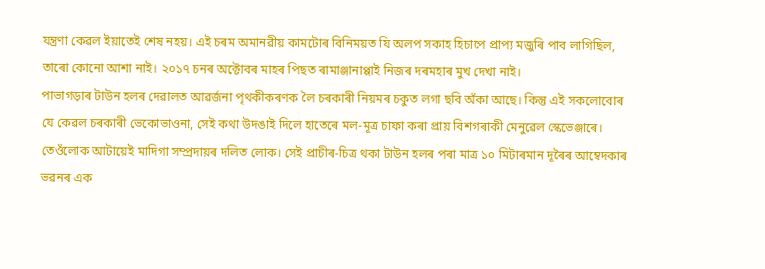যন্ত্ৰণা কেৱল ইয়াতেই শেষ নহয়। এই চৰম অমানৱীয় কামটোৰ বিনিময়ত যি অলপ সকাহ হিচাপে প্ৰাপ্য মজুৰি পাব লাগিছিল, তাৰো কোনো আশা নাই। ২০১৭ চনৰ অক্টোবৰ মাহৰ পিছত ৰামাঞ্জানাপ্পাই নিজৰ দৰমহাৰ মুখ দেখা নাই।
পাভাগড়াৰ টাউন হলৰ দেৱালত আৱৰ্জনা পৃথকীকৰণক লৈ চৰকাৰী নিয়মৰ চকুত লগা ছবি অঁকা আছে। কিন্তু এই সকলোবোৰ যে কেৱল চৰকাৰী ভেকোভাওনা, সেই কথা উদঙাই দিলে হাতেৰে মল-মূত্ৰ চাফা কৰা প্ৰায় বিশগৰাকী মেনুৱেল স্কেভেঞ্জাৰে। তেওঁলোক আটায়েই মাদিগা সম্প্ৰদায়ৰ দলিত লোক। সেই প্ৰাচীৰ-চিত্ৰ থকা টাউন হলৰ পৰা মাত্ৰ ১০ মিটাৰমান দূৰৈৰ আম্বেদকাৰ ভৱনৰ এক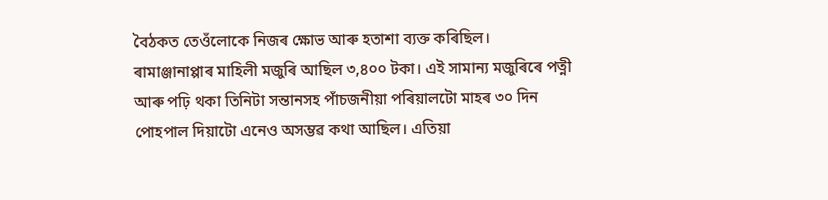বৈঠকত তেওঁলোকে নিজৰ ক্ষোভ আৰু হতাশা ব্যক্ত কৰিছিল।
ৰামাঞ্জানাপ্পাৰ মাহিলী মজুৰি আছিল ৩,৪০০ টকা। এই সামান্য মজুৰিৰে পত্নী আৰু পঢ়ি থকা তিনিটা সন্তানসহ পাঁচজনীয়া পৰিয়ালটো মাহৰ ৩০ দিন পোহপাল দিয়াটো এনেও অসম্ভৱ কথা আছিল। এতিয়া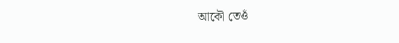আকৌ তেওঁ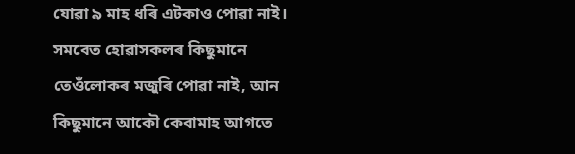যোৱা ৯ মাহ ধৰি এটকাও পোৱা নাই।
সমবেত হোৱাসকলৰ কিছুমানে তেওঁলোকৰ মজুৰি পোৱা নাই, আন কিছুমানে আকৌ কেবামাহ আগতে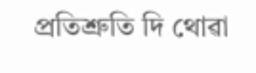প্ৰতিশ্ৰুতি দি থোৱা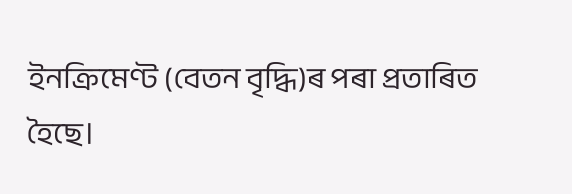ইনক্ৰিমেণ্ট (বেতন বৃদ্ধি)ৰ পৰা প্ৰতাৰিত হৈছে।